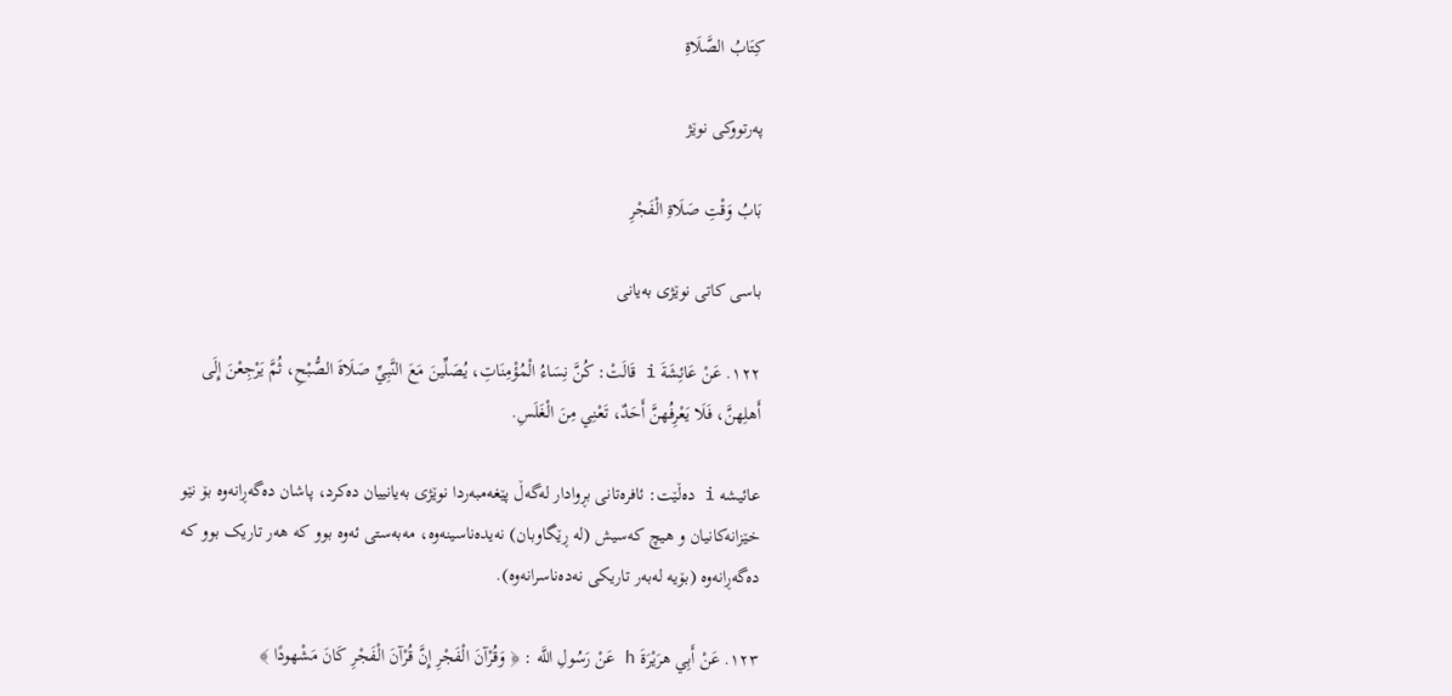كِتَابُ الصَّلَاةِ

په‌رتووكی نوێژ

بَابُ وَقْتِ صَلَاةِ الْفَجْرِ

باسی کاتی نوێژی بەیانی

١٢٢. عَنْ عَائِشَةَ i قَالَتْ: كُنَّ نِسَاءُ الْمُؤْمِنَاتِ، يُصَلِّينَ مَعَ النَّبِيِّ صَلَاةَ الصُّبْحِ، ثُمَّ يَرْجِعْنَ إِلَى أَهلِهنَّ، فَلَا يَعْرِفُهنَّ أَحَدٌ، تَعْنِي مِنَ الْغَلَسِ.

عائیشە i دەڵێت: ئافرەتانی بڕوادار لەگەڵ پێغەمبەردا نوێژی بەیانییان دەکرد، پاشان دەگەڕانەوە بۆ نێو خێزانەکانیان و هیچ کەسیش (لە ڕێگاوبان) نەیدەناسینەوە، مەبەستی ئەوە بوو کە هەر تاریک بوو کە دەگەڕانەوە (بۆیە لەبەر تاریکی نەدەناسرانەوە).

١٢٣. عَنْ أَبِي هرَيْرَةَ h عَنْ رَسُولِ اللَّه : ﴿ وَقُرْآنَ الْفَجْرِ إِنَّ قُرْآنَ الْفَجْرِ كَانَ مَشْهودًا ﴾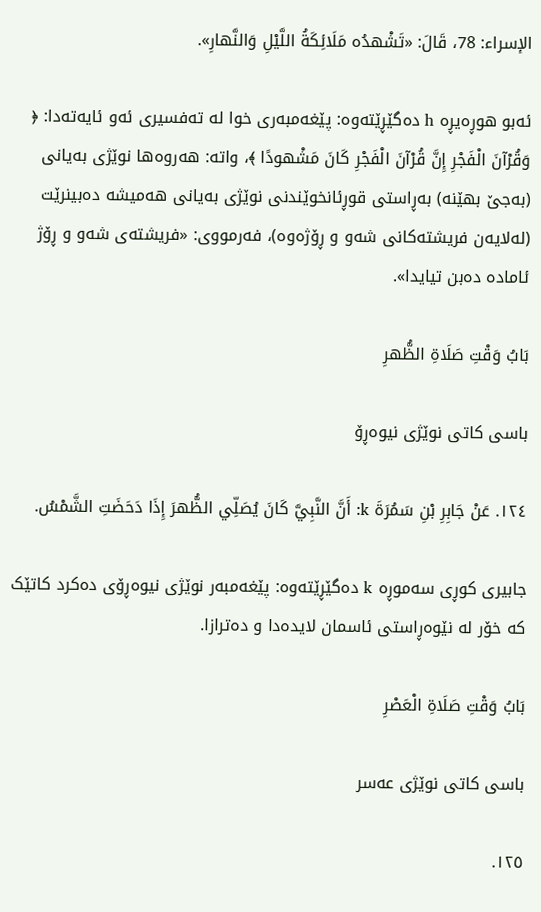الإسراء: 78، قَالَ: «تَشْهدُه مَلَائِكَةُ اللَّيْلِ وَالنَّهارِ».

ئەبو هوڕەیڕە h دەگێڕێتەوە: پێغەمبەری خوا لە تەفسیری ئەو ئایەتەدا: ﴿ وَقُرْآنَ الْفَجْرِ إِنَّ قُرْآنَ الْفَجْرِ كَانَ مَشْهودًا ﴾، واته‌: هەروەها نوێژی بەیانی (بەجێ بهێنە) بەڕاستی قوڕئانخوێندنی نوێژی بەیانی هەمیشە دەبینرێت (لەلایەن فریشتەکانی شەو و ڕۆژەوە)، فەرمووی: «فریشتەی شەو و ڕۆژ ئامادە دەبن تیایدا».

بَابُ وَقْتِ صَلَاةِ الظُّهرِ

باسی کاتی نوێژی نیوەڕۆ

١٢٤. عَنْ جَابِرِ بْنِ سَمُرَةَ k: أَنَّ النَّبِيَّ كَانَ يُصَلِّي الظُّهرَ إِذَا دَحَضَتِ الشَّمْسُ.

جابیری کوڕی سەموڕە k دەگێڕێتەوە: پێغەمبەر نوێژی نیوەڕۆی دەکرد کاتێک کە خۆر لە نێوەڕاستی ئاسمان لایدەدا و دەترازا.

بَابُ وَقْتِ صَلَاةِ الْعَصْرِ

باسی کاتی نوێژی عەسر

١٢٥.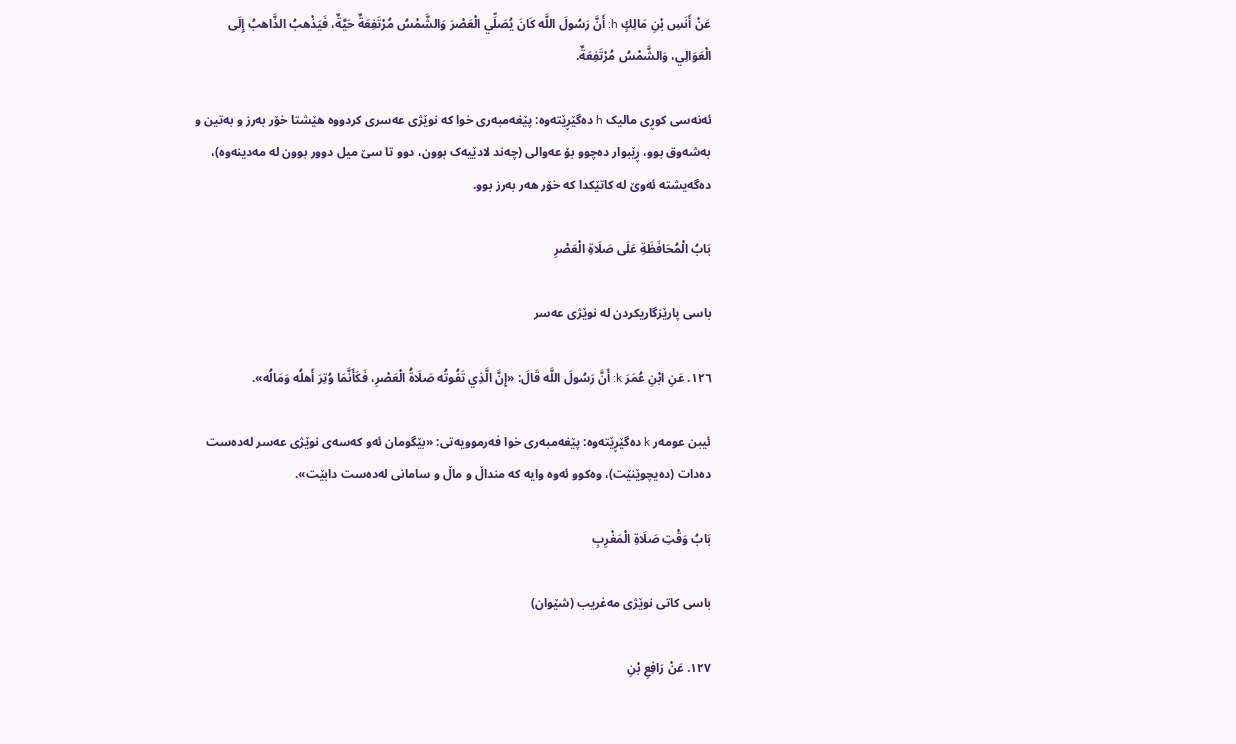عَنْ أَنَسِ بْنِ مَالِكٍ h: أَنَّ رَسُولَ اللَّه كَانَ يُصَلِّي الْعَصْرَ وَالشَّمْسُ مُرْتَفِعَةٌ حَيَّةٌ، فَيَذْهبُ الذَّاهبُ إِلَى الْعَوَالِي، وَالشَّمْسُ مُرْتَفِعَةٌ.

ئەنەسی کوڕی مالیک h دەگێڕێتەوە: پێغەمبەری خوا کە نوێژی عەسری کردووە هێشتا خۆر بەرز و بەتین و بەشەوق بوو، ڕێبوار دەچوو بۆ عەوالی (چەند لادێیەک بوون، دوو تا سێ میل دوور بوون لە مەدینەوە)، دەگەیشتە ئەوێ لە کاتێکدا کە خۆر هەر بەرز بوو.

بَابُ الْمُحَافَظَةِ عَلَى صَلَاةِ الْعَصْرِ

باسی پارێزگاریکردن لە نوێژی عەسر

١٢٦. عَنِ ابْنِ عُمَرَ k: أَنَّ رَسُولَ اللَّه قَالَ: «إِنَّ الَّذِي تَفُوتُه صَلَاةُ الْعَصْرِ، فَكَأَنَّمَا وُتِرَ أَهلُه وَمَالُه».

ئیبن عومەر k دەگێڕێتەوە: پێغەمبەری خوا فەرموویەتی: «بێگومان ئەو کەسەی نوێژی عەسر لەدەست دەدات (دەیچوێنێت)، وەکوو ئەوە وایە کە منداڵ و ماڵ و سامانی لەدەست دابێت».

بَابُ وَقْتِ صَلَاةِ الْمَغْرِبِ

باسی کاتی نوێژی مەغریب (شێوان)

١٢٧. عَنْ رَافِعِ بْنِ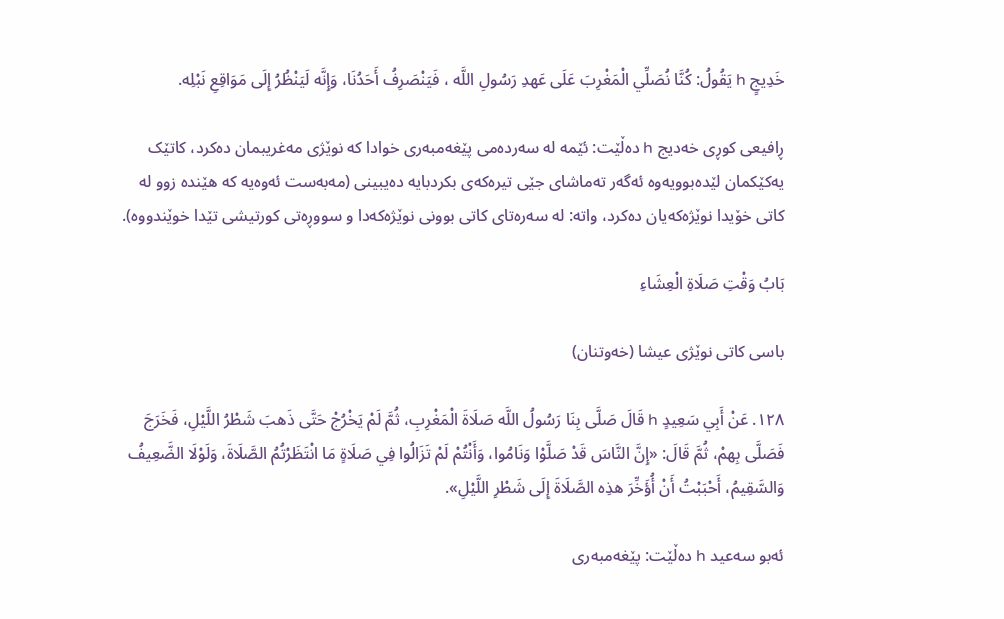خَدِيجٍ h يَقُولُ: كُنَّا نُصَلِّي الْمَغْرِبَ عَلَى عَهدِ رَسُولِ اللَّه ، فَيَنْصَرِفُ أَحَدُنَا، وَإِنَّه لَيَنْظُرُ إِلَى مَوَاقِعِ نَبْلِه.

ڕافیعی کوڕی خەدیج h دەڵێت: ئێمە لە سەردەمی پێغەمبەری خوادا کە نوێژی مەغریبمان دەکرد، کاتێک یەکێکمان لێدەبوویەوە ئەگەر تەماشای جێی تیرەکەی بکردبایە دەیبینی (مەبەست ئەوەیە کە هێندە زوو لە کاتی خۆیدا نوێژەکەیان دەکرد، واتە: لە سەرەتای کاتی بوونی نوێژەکەدا و سووڕەتی کورتیشی تێدا خوێندووە).

بَابُ وَقْتِ صَلَاةِ الْعِشَاءِ

باسی کاتی نوێژی عیشا (خەوتنان)

١٢٨. عَنْ أَبِي سَعِيدٍ h قَالَ صَلَّى بِنَا رَسُولُ اللَّه صَلَاةَ الْمَغْرِبِ، ثُمَّ لَمْ يَخْرُجْ حَتَّى ذَهبَ شَطْرُ اللَّيْلِ، فَخَرَجَ فَصَلَّى بِهمْ، ثُمَّ قَالَ: «إِنَّ النَّاسَ قَدْ صَلَّوْا وَنَامُوا، وَأَنْتُمْ لَمْ تَزَالُوا فِي صَلَاةٍ مَا انْتَظَرْتُمُ الصَّلَاةَ، وَلَوْلَا الضَّعِيفُ وَالسَّقِيمُ، أَحْبَبْتُ أَنْ أُؤَخِّرَ هذِه الصَّلَاةَ إِلَى شَطْرِ اللَّيْلِ».

ئەبو سەعید h دەڵێت: پێغەمبەری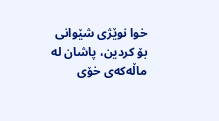خوا نوێژی شێوانی بۆ کردین، پاشان لە ماڵەکەی خۆی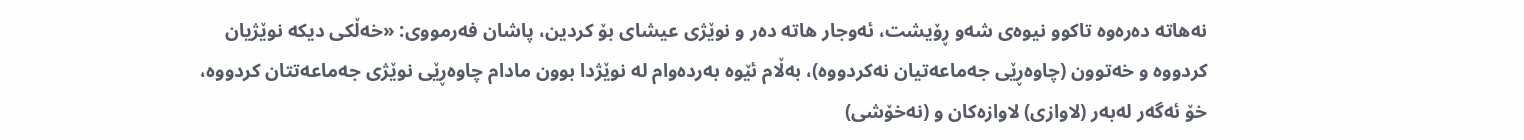نەهاتە دەرەوە تاکوو نیوەی شەو ڕۆیشت، ئەوجار هاتە دەر و نوێژی عیشای بۆ کردین، پاشان فەرمووی: «خەڵکی دیكه‌ نوێژیان کردووە و خەتوون (چاوەڕێی جەماعەتیان نەکردووە)، بەڵام ئێوە بەردەوام لە نوێژدا بوون مادام چاوەڕێی نوێژی جەماعەتتان کردووە، خۆ ئەگەر لەبەر (لاوازی) لاوازەکان و (نەخۆشی)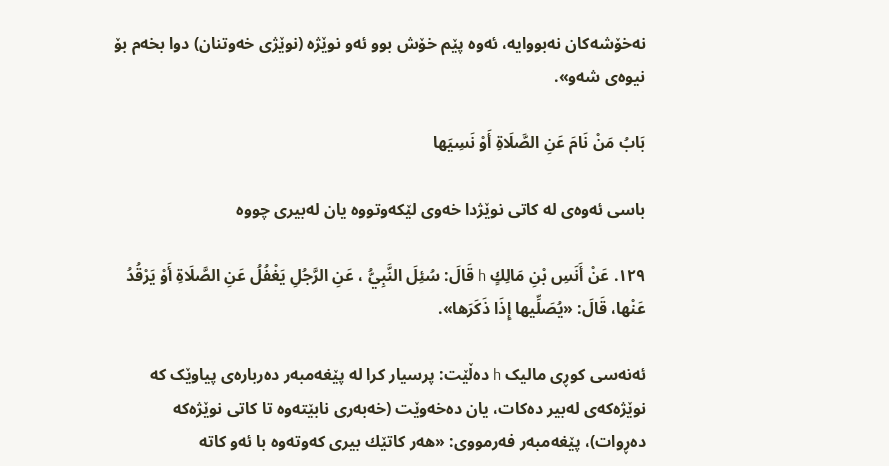نەخۆشەکان نەبووایە، ئەوە پێم خۆش بوو ئەو نوێژە (نوێژی خەوتنان) دوا بخەم بۆ نیوەی شەو».

بَابُ مَنْ نَامَ عَنِ الصَّلَاةِ أَوْ نَسِيَها

باسی ئەوەی لە کاتی نوێژدا خەوی لێکەوتووه یان لەبیری چووە

١٢٩. عَنْ أَنَسِ بْنِ مَالِكٍ h قَالَ: سُئِلَ النَّبِيُّ ، عَنِ الرَّجُلِ يَغْفُلُ عَنِ الصَّلَاةِ أَوْ يَرْقُدُ عَنْها، قَالَ: «يُصَلِّيها إِذَا ذَكَرَها».

ئەنەسی کوڕی مالیک h دەڵێت: پرسیار کرا لە پێغەمبەر دەربارەی پیاوێک کە نوێژەکەی لەبیر دەکات، یان دەخەوێت (خەبەری نابێتەوە تا کاتی نوێژەکە دەڕوات)، پێغەمبەر فەرمووی: «هەر کاتێك بیری كەوتەوە با ئەو کاتە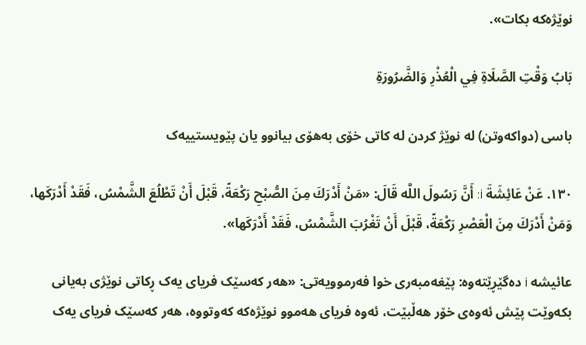نوێژەکە بکات».

بَابُ وَقْتِ الصَّلَاةِ فِي الْعُذْرِ وَالضَّرُورَةِ

باسی (دواكەوتن) لە نوێژ كردن لە كاتی خۆی بەهۆی بیانوو یان پێویستییەک

١٣٠. عَنْ عَائِشَةَ i: أَنَّ رَسُولَ اللَّه قَالَ: «مَنْ أَدْرَكَ مِنَ الصُّبْحِ رَكْعَةً، قَبْلَ أَنْ تَطْلُعَ الشَّمْسُ، فَقَدْ أَدْرَكَها، وَمَنْ أَدْرَكَ مِنَ الْعَصْرِ رَكْعَةً، قَبْلَ أَنْ تَغْرُبَ الشَّمْسُ، فَقَدْ أَدْرَكَها».

عائیشە i دەگێڕێتەوە: پێغەمبەری خوا فەرموویەتی: «هەر کەسێک فریای یەک ڕکاتی نوێژی بەیانی بکەوێت پێش ئەوەی خۆر هەڵبێت، ئەوە فریای هەموو نوێژەکە کەوتووە، هەر کەسێک فریای یەک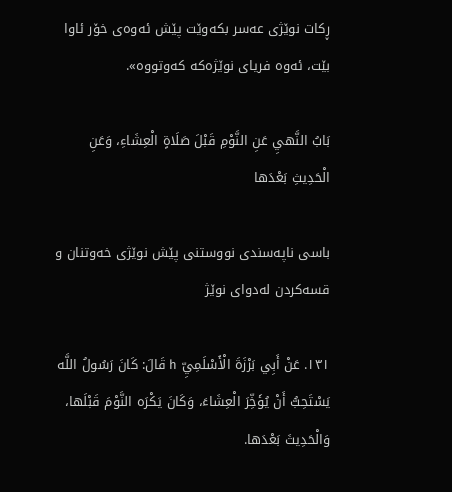ڕکات نوێژی عەسر بکەوێت پێش ئەوەی خۆر ئاوا بێت، ئەوە فریای نوێژەکە کەوتووە».

بَابُ النَّهيِ عَنِ النَّوْمِ قَبْلَ صَلَاةٍ الْعِشَاءِ، وَعَنِ الْحَدِيثِ بَعْدَها

باسی ناپەسندی نووستنی پێش نوێژی خەوتنان و قسەکردن لەدوای نوێژ

١٣١. عَنْ أَبِي بَرْزَةَ الْأَسْلَمِيِّ h قَالَ: كَانَ رَسُولُ اللَّه يَسْتَحِبُّ أَنْ يُؤَخِّرَ الْعِشَاءَ، وَكَانَ يَكْرَه النَّوْمَ قَبْلَها، وَالْحَدِيثَ بَعْدَها.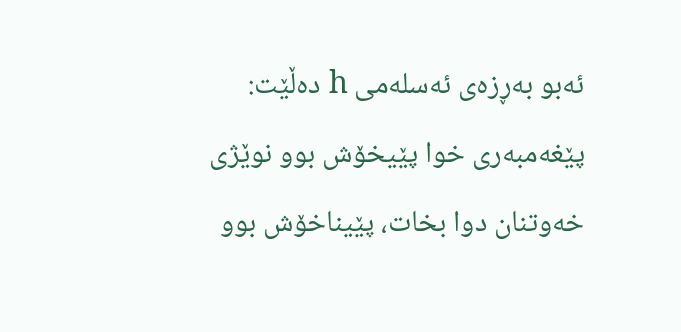ئەبو بەڕزەی ئەسلەمی h دەڵێت: پێغەمبەری خوا پێیخۆش بوو نوێژی خەوتنان دوا بخات، پێیناخۆش بوو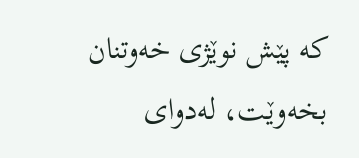کە پێش نوێژی خەوتنان بخەوێت، لەدوای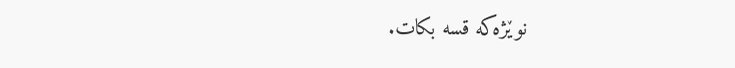نوێژەکە قسە بکات.